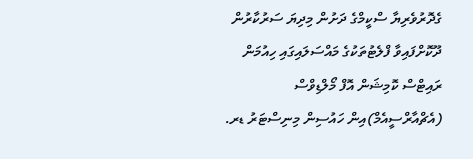ގެދޮރުވެރިޔާ ސްކީމްގެ ދަށުން މިދިޔަ ސަރުކާރުން ދޫކޮށްފައިވާ ފްލެޓުތަކުގެ މައްސަލައިގައި ހިއުމަން ރައިޓްސް ކޮމިޝަން އޮފް މޯލްޑިވްސް (އެޗްއާރްސީއެމް)އިން ހައުސިން މިނިސްޓަރު ޑރ.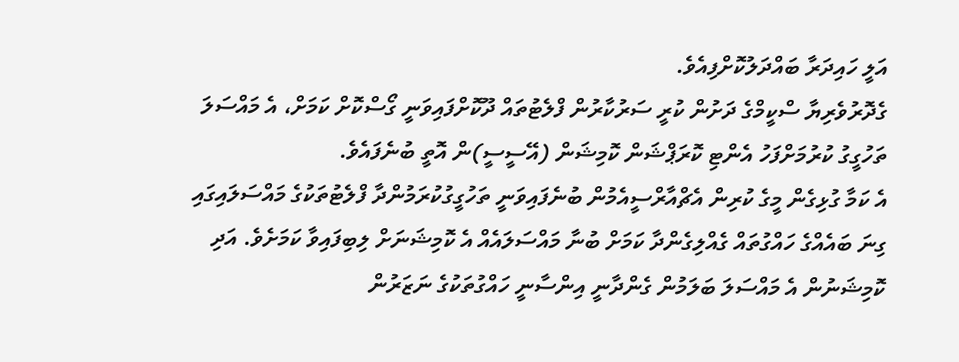އަލީ ހައިދަރާ ބައްދަލުކޮށްފިއެވެ.
ގެދޮރުވެރިޔާ ސްކީމްގެ ދަށުން ކުރީ ސަރުކާރުން ފްލެޓުތައް ދޫކޮށްފައިވަނީ ގޯސްކޮށް ކަމަށް، އެ މައްސަލަ ތަހުގީގު ކުރުމަށްފަހު އެންޓި ކޮރަޕްޝަން ކޮމިޝަން (އޭސީސީ)ން އޮތީ ބުނެފައެވެ.
އެ ކަމާ ގުޅިގެން މީގެ ކުރިން އެޗްއާރްސީއެމުން ބުނެފައިވަނީ ތަހުގީގުކުރަމުންދާ ފްލެޓުތަކުގެ މައްސަލައިގައި ގިނަ ބައެއްގެ ހައްގުތައް ގެއްލިގެންދާ ކަމަށް ބުނާ މައްސަލައެއް އެ ކޮމިޝަނަށް ލިބިފައިވާ ކަމަށެވެ. އަދި ކޮމިޝަނުން އެ މައްސަލަ ބަލަމުން ގެންދާނީ އިންސާނީ ހައްގުތަކުގެ ނަޒަރުން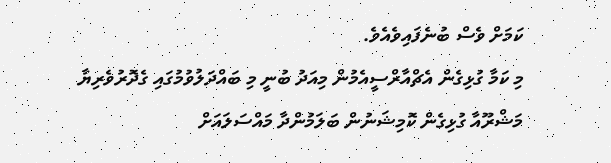ކަމަށް ވެސް ބުނެފައިވެއެވެ.
މި ކަމާ ގުޅިގެން އެޗްއާރްސީއެމުން މިއަދު ބުނީ މި ބައްދަލުވުމުގައި ގެދޮރުވެރިޔާ މަޝްރޫއާ ގުޅިގެން ކޮމިޝަނުން ބަލަމުންދާ މައްސަލައަށް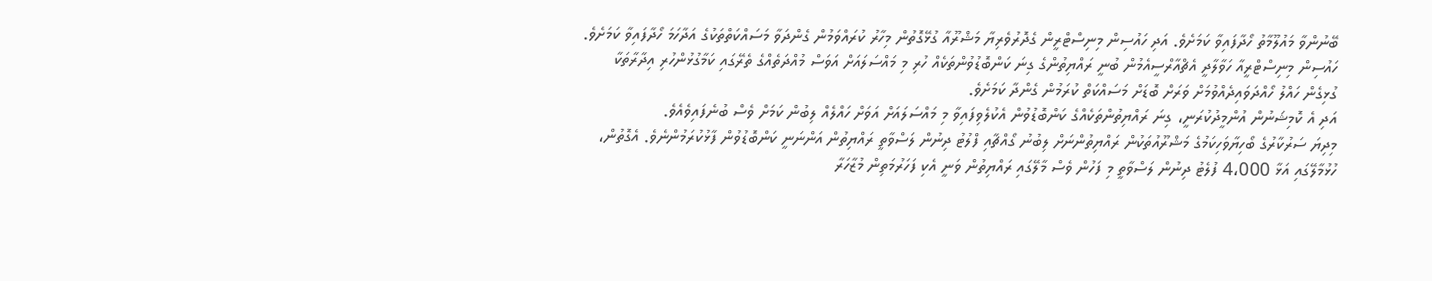ބޭނުންވާ މައުލޫމާތު ހޯދާފައިވާ ކަމަށެވެ. އަދި ހައުސިން މިނިސްޓްރީން ގެދޮރުވެރިޔާ މަޝްރޫއާ ގުޅޭގޮތުން މިހާރު ކުރައްވަމުން ގެންދަވާ މަސައްކަތްތަކުގެ އަދާހަމަ ހޯދާފައިވާ ކަމަށެވެ.
ހައުސިން މިނިސްޓްރީއާ ހަވާލާދީ އެޗްއާރްސީއެމުން ބުނީ ރައްޔިތުންގެ ގިނަ ކަންބޮޑުވުންތަކެއް ހުރި މި މައްސަލައަށް އަވަސް މުއްދަތެއްގެ ތެރޭގައި ކަމާގުޅުންހުރި އިދާރާތަކާ ގުޅިގެން ހައްލު ހޯއްދަވައިދެއްވުމަށް ވަރަށް ބޮޑަށް މަސައްކަތް ކުރަމުން ގެންދާ ކަމަށެވެ.
އަދި އެ ކޮމިޝަނުން އުންމީދުކުރަނީ، ގިނަ ރައްޔިތުންތަކެއްގެ ކަންބޮޑުވުން އެކުލެވިފައިވާ މި މައްސަލައަށް އަވަށް ހައްލެއް ލިބުން ކަމަށް ވެސް ބުނެފައިވެއެވެ.
މިދިޔަ ސަރުކާރުގެ ބޯހިޔާވަހިކަމުގެ މަޝްރޫއުތަކުން ރައްޔިތުންނަށް ލިބުނު ގޯއްޗާއި ފްލުޓު ދިނުން ލަސްވާތީ ރައްޔިތުން އަންނަނީ ކަންބޮޑުވުން ފާޅުކުރަމުންނެވެ. އެގޮތުން، ހުޅުމާލޭގައި އަޅާ 4،000 ފުލެޓު ދިނުން ލަސްވާތީ މި ފަހުން ވެސް މާލޭގައި ރައްޔިތުން ވަނީ އެކި ފަހަރުމަތިން މުޒާހަރާ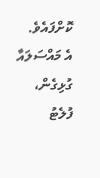ކޮށްފައެވެ.
އެ މައްސަލައާ ގުޅިގެން، ފުލެޓު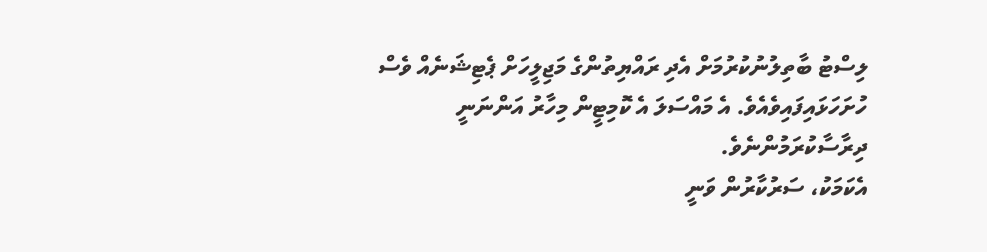ލިސްޓު ބާތިލުނުކުރުމަށް އެދި ރައްޔިތުންގެ މަޖިލީހަށް ޕެޓިޝަނެއް ވެސް ހުށަހަޅައިފައިވެއެވެ. އެ މައްސަލަ އެ ކޮމިޓީން މިހާރު އަންނަނީ ދިރާސާކުރަމުންނެވެ.
އެކަމަކު، ސަރުކާރުން ވަނީ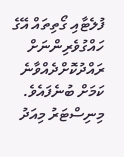ފުލެޓާއި ގޯތިތައް އޭގެ ހައްގުވެރިންނަށް ރައްދުކޮށްދެއްވާނެ ކަމަށް ބުނެފައެވެ. މިނިސްޓަރު މިއަދު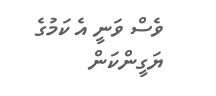ވެސް ވަނީ އެ ކަމުގެ ޔަގީންކަން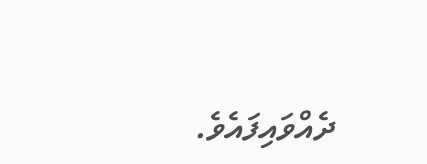ދެއްވައިފައެވެ.